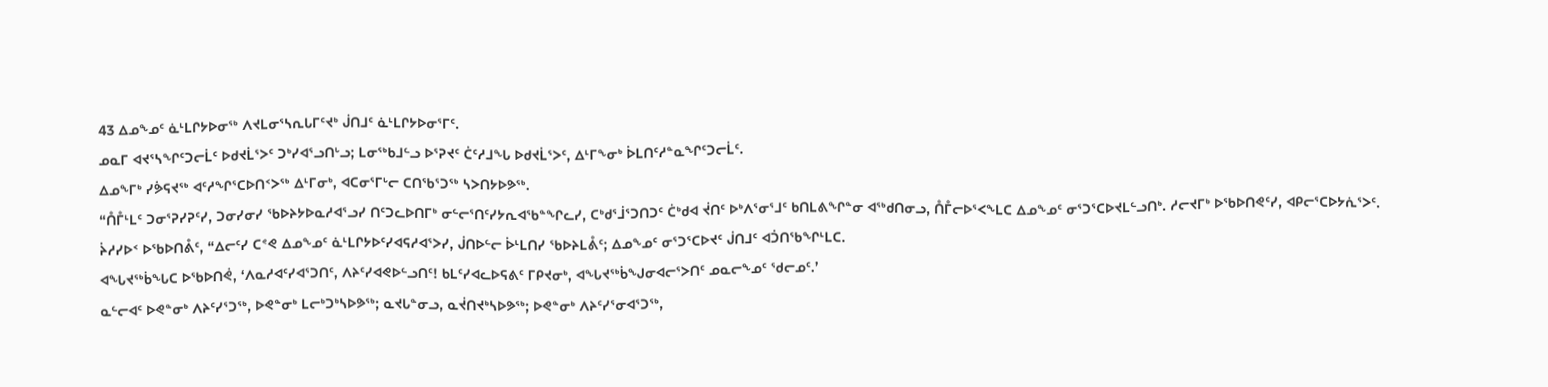43 ᐃᓄᖕᓄᑦ ᓈᒻᒪᒋᔭᐅᓂᖅ ᐱᔪᒪᓂᕐᓴᕆᒐᒥᑦᔪᒃ ᒎᑎᒧᑦ ᓈᒻᒪᒋᔭᐅᓂᕐᒥᑦ.
ᓄᓇᒥ ᐊᔪᕐᓴᖏᑦᑐᓕᒫᑦ ᐅᑯᔪᒫᕐᐳᑦ ᑐᒃᓯᐊᕐᓗᑎᒡᓗ; ᒪᓂᖅᑲᒧᓪᓗ ᐅᕐᕈᔪᑦ ᑖᑦᓱᒧᖓ ᐅᑯᔪᒫᕐᐳᑦ, ᐃᒻᒥᖕᓂᒃ ᐆᒪᑎᑦᓱᓐᓇᖏᑦᑐᓕᒫᑦ.
ᐃᓄᖕᒥᒃ ᓯᕘᕋᔪᖅ ᐊᑦᓱᖏᕐᑕᐅᑎᑉᐳᖅ ᐃᒻᒥᓂᒃ, ᐊᑕᓂᕐᒥᒡᓕ ᑕᑎᖃᕐᑐᖅ ᓴᐳᑎᔭᐅᕗᖅ.
“ᑍᒤᒻᒪᑦ ᑐᓂᕐᕈᓯᕈᑦᓯ, ᑐᓂᓯᓂᓯ ᖃᐅᔨᔭᐅᓇᓱᐊᕐᓗᓯ ᑎᑦᑐᓚᐅᑎᒥᒃ ᓂᓪᓕᕐᑎᑦᓯᔭᕆᐊᖃᓐᖏᓚᓯ, ᑕᒃᑯᕐᒨᕐᑐᑎᑐᑦ ᑖᒃᑯᐊ ᔫᑎᑦ ᐅᒃᐱᕐᓂᕐᒧᑦ ᑲᑎᒪᕕᖏᓐᓂ ᐊᖅᑯᑎᓂᓗ, ᑍᒤᓕᐅᕐᐸᖕᒪᑕ ᐃᓄᖕᓄᑦ ᓂᕐᑐᕐᑕᐅᔪᒪᓪᓗᑎᒃ. ᓱᓕᔪᒥᒃ ᐅᖃᐅᑎᕙᑦᓯ, ᐊᑭᓕᕐᑕᐅᔭᕇᕐᐳᑦ.
ᔩᓱᓯᐅᑉ ᐅᖃᐅᑎᕔᑦ, “ᐃᓕᑦᓯ ᑕᕝᕙ ᐃᓄᖕᓄᑦ ᓈᒻᒪᒋᔭᐅᑦᓯᐊᕋᓱᐊᕐᐳᓯ, ᒎᑎᐅᓪᓕ ᐆᒻᒪᑎᓯ ᖃᐅᔨᒪᕔᑦ; ᐃᓄᖕᓄᑦ ᓂᕐᑐᕐᑕᐅᔪᑦ ᒎᑎᒧᑦ ᐊᑑᑎᖃᖏᒻᒪᑕ.
ᐊᖓᔪᖅᑳᖓᑕ ᐅᖃᐅᑎᕚ, ‘ᐱᓇᓱᐊᑦᓯᐊᕐᑐᑎᑦ, ᐱᔨᑦᓯᐊᕙᐅᓪᓗᑎᑦ! ᑲᒪᑦᓯᐊᓚᐅᕋᕕᑦ ᒥᑭᔪᓂᒃ, ᐊᖓᔪᖅᑳᖑᓂᐊᓕᕐᐳᑎᑦ ᓄᓇᓕᖕᓄᑦ ᖁᓕᓄᑦ.’
ᓇᓪᓕᐊᑦ ᐅᕙᓐᓂᒃ ᐱᔨᑦᓯᕐᑐᖅ, ᐅᕙᓐᓂᒃ ᒪᓕᒃᑐᒃᓴᐅᕗᖅ; ᓇᔪᒐᓐᓂᓗ, ᓇᔫᑎᔪᒃᓴᐅᕗᖅ; ᐅᕙᓐᓂᒃ ᐱᔨᑦᓯᕐᓂᐊᕐᑐᖅ,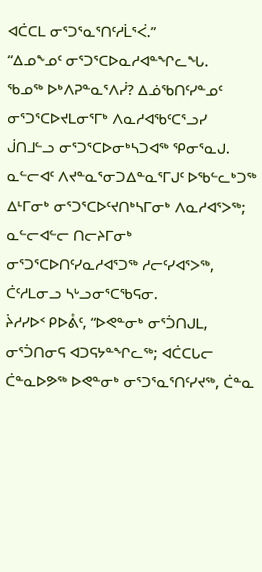ᐊᑖᑕᒪ ᓂᕐᑐᕐᓇᕐᑎᑦᓱᒫᕐᐹ.”
“ᐃᓄᖕᓄᑦ ᓂᕐᑐᕐᑕᐅᓇᓱᐊᓐᖏᓚᖓ.
ᖃᓄᖅ ᐅᒃᐱᕈᓐᓇᕐᐱᓰ? ᐃᓅᖃᑎᑦᓯᓐᓄᑦ ᓂᕐᑐᕐᑕᐅᔪᒪᓂᕐᒥᒃ ᐱᓇᓱᐊᖃᑦᑕᕐᓗᓯ ᒎᑎᒧᓪᓗ ᓂᕐᑐᕐᑕᐅᓂᒃᓴᑐᐊᖅ ᕿᓂᕐᓇᒍ.
ᓇᓪᓕᐊᑦ ᐱᔪᓐᓇᕐᓂᑐᐃᓐᓇᕐᒥᒍᑦ ᐅᖃᓪᓚᒃᑐᖅ ᐃᒻᒥᓂᒃ ᓂᕐᑐᕐᑕᐅᑦᔪᑎᒃᓴᒥᓂᒃ ᐱᓇᓱᐊᕐᐳᖅ; ᓇᓪᓕᐊᓪᓕ ᑎᓕᔨᒥᓂᒃ ᓂᕐᑐᕐᑕᐅᑎᑦᓯᓇᓱᐊᕐᑐᖅ ᓱᓕᑦᓯᐊᕐᐳᖅ, ᑖᑦᓱᒪᓂᓗ ᓴᒡᓗᓂᕐᑕᖃᕋᓂ.
ᔩᓱᓯᐅᑉ ᑭᐅᕔᑦ, “ᐅᕙᓐᓂᒃ ᓂᕐᑑᑎᒍᒪ, ᓂᕐᑑᑎᓂᕋ ᐊᑐᕋᔭᓐᖏᓚᖅ; ᐊᑖᑕᒐᓕ ᑖᓐᓇᐅᕗᖅ ᐅᕙᓐᓂᒃ ᓂᕐᑐᕐᓇᕐᑎᑦᓯᔪᖅ, ᑖᓐᓇ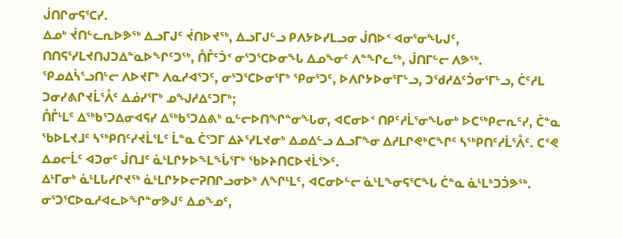ᒎᑎᒋᓂᕋᕐᑕᓯ.
ᐃᓄᒃ ᔫᑎᓪᓚᕆᐅᕗᖅ ᐃᓗᒥᒍᑦ ᔫᑎᐅᔪᖅ, ᐃᓗᒥᒍᓪᓗ ᑭᐱᔭᐅᓯᒪᓗᓂ ᒎᑎᐅᑉ ᐊᓂᕐᓂᖓᒍᑦ, ᑎᑎᕋᕐᓯᒪᔪᑎᒍᑐᐃᓐᓇᐅᖏᑦᑐᖅ, ᑍᒤᑦᑑᑉ ᓂᕐᑐᕐᑕᐅᓂᖓ ᐃᓄᖕᓂᑦ ᐱᓐᖏᓚᖅ, ᒎᑎᒥᓪᓕ ᐱᕗᖅ.
ᕿᓄᐃᓵᕐᓗᑎᒡᓕ ᐱᐅᔪᒥᒃ ᐱᓇᓱᐊᕐᑐᑦ, ᓂᕐᑐᕐᑕᐅᓂᕐᒥᒃ ᕿᓂᕐᑐᑦ, ᐅᐱᒋᔭᐅᓂᕐᒥᒡᓗ, ᑐᖁᓱᐃᑦᑑᓂᕐᒥᒡᓗ, ᑖᑦᓱᒪ ᑐᓂᓯᕕᒋᔪᒫᕐᐰᑦ ᐃᓅᓯᕐᒥᒃ ᓄᖑᓱᐃᑦᑐᒥᒃ;
ᑍᒤᒻᒪᑦ ᐃᖅᑲᕐᑐᐃᓂᐊᕋᓯ ᐃᖅᑲᕐᑐᐃᕕᒃ ᓇᓪᓕᐅᑎᖏᓐᓂᖓᓂ, ᐊᑕᓂᐅᑉ ᑎᑭᑦᓱᒫᕐᓂᖓᓂᒃ ᐅᑕᖅᑭᓕᕆᑦᓯ, ᑖᓐᓇ ᖃᐅᒪᔪᒧᑦ ᓴᖅᑭᑎᑦᓯᔪᒫᕐᒪᑦ ᒫᓐᓇ ᑖᕐᑐᒥ ᐃᔨᕐᓯᒪᔪᓂᒃ ᐃᓄᐃᓪᓗ ᐃᓗᒥᖕᓂ ᐃᓱᒪᒋᕙᒃᑕᖏᑦ ᓴᖅᑭᑎᑦᓱᒫᕐᐰᑦ. ᑕᕝᕙ ᐃᓄᓕᒫᑦ ᐊᑐᓂᑦ ᒎᑎᒧᑦ ᓈᒻᒪᒋᔭᐅᖕᒪᖔᕐᒥᒃ ᖃᐅᔨᑎᑕᐅᔪᒫᕐᐳᑦ.
ᐃᒻᒥᓂᒃ ᓈᒻᒪᒐᓱᒋᔪᖅ ᓈᒻᒪᒋᔭᐅᓕᕈᑎᒋᓗᓂᐅᒃ ᐱᖏᒻᒪᑦ, ᐊᑕᓂᐅᓪᓕ ᓈᒻᒪᖕᓂᕋᕐᑕᖓ ᑖᓐᓇ ᓈᒻᒪᒃᑐᑑᕗᖅ.
ᓂᕐᑐᕐᑕᐅᓇᓱᐊᓚᐅᖏᓐᓂᕗᒍᑦ ᐃᓄᖕᓄᑦ,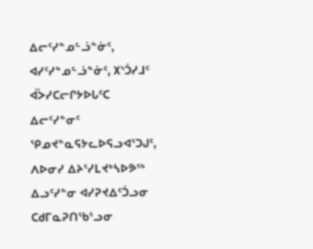ᐃᓕᑦᓯᓐᓄᓪᓘᓐᓃᑦ, ᐊᓯᑦᓯᓐᓄᓪᓘᓐᓃᑦ, ᙭ᔅᑑᓯᒧᑦ ᐋᐴᓯᑕᓕᒋᔭᐅᒐᑦᑕ ᐃᓕᑦᓯᓐᓂᑦ ᕿᓄᔪᓐᓇᕋᔭᓚᐅᕋᓗᐊᕐᑐᒍᑦ,
ᐱᐅᓂᓯ ᐃᔨᕐᓯᒪᔪᒃᓴᐅᕗᖅ ᐃᓗᑦᓯᓐᓂ ᐊᓯᕈᔪᐃᑦᑑᓗᓂ ᑕᑯᒥᓇᕈᑎᖃᕐᓗᓂ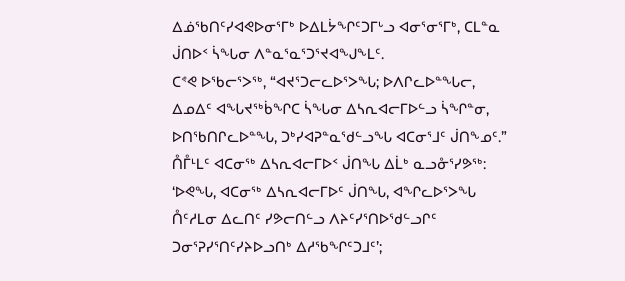ᐃᓅᖃᑎᑦᓯᐊᕙᐅᓂᕐᒥᒃ ᐅᐃᒪᔮᖏᑦᑐᒥᒡᓗ ᐊᓂᕐᓂᕐᒥᒃ, ᑕᒪᓐᓇ ᒎᑎᐅᑉ ᓵᖓᓂ ᐱᓐᓇᕐᓇᕐᑐᕐᔪᐊᖑᖕᒪᑦ.
ᑕᕝᕙ ᐅᖃᓕᕐᐳᖅ, “ᐊᔪᕐᑐᓕᓚᐅᕐᐳᖓ; ᐅᐱᒋᓚᐅᓐᖓᓕ, ᐃᓄᐃᑦ ᐊᖓᔪᖅᑳᖏᑕ ᓵᖓᓂ ᐃᓴᕆᐊᓕᒥᐅᓪᓗ ᓵᖏᓐᓂ, ᐅᑎᖃᑎᒋᓚᐅᓐᖓ, ᑐᒃᓯᐊᕈᓐᓇᖁᓪᓗᖓ ᐊᑕᓂᕐᒧᑦ ᒎᑎᖕᓄᑦ.”
ᑍᒤᒻᒪᑦ ᐊᑕᓂᖅ ᐃᓴᕆᐊᓕᒥᐅᑉ ᒎᑎᖓ ᐃᒫᒃ ᓇᓗᓁᕐᓯᕗᖅ: ‘ᐅᕙᖓ, ᐊᑕᓂᖅ ᐃᓴᕆᐊᓕᒥᐅᑦ ᒎᑎᖓ, ᐊᖏᓚᐅᕐᐳᖓ ᑍᑦᓱᒪᓂ ᐃᓚᑎᑦ ᓯᕗᓕᑎᓪᓗ ᐱᔨᑦᓯᕐᑎᐅᖁᓪᓗᒋᑦ ᑐᓂᕐᕈᓯᕐᑎᑦᓯᔨᐅᓗᑎᒃ ᐃᓱᖃᖏᑦᑐᒧᑦ’;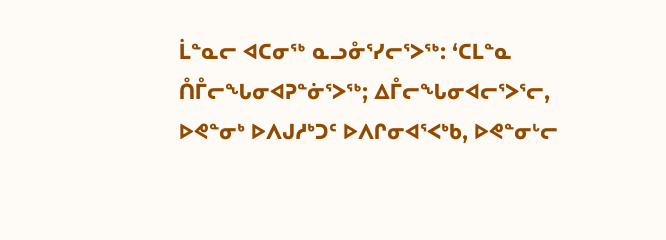ᒫᓐᓇᓕ ᐊᑕᓂᖅ ᓇᓗᓁᕐᓯᓕᕐᐳᖅ: ‘ᑕᒪᓐᓇ ᑍᒤᓕᖓᓂᐊᕈᓐᓃᕐᐳᖅ; ᐃᒤᓕᖓᓂᐊᓕᕐᐳᕐᓕ, ᐅᕙᓐᓂᒃ ᐅᐱᒍᓱᒃᑐᑦ ᐅᐱᒋᓂᐊᕐᐸᒃᑲ, ᐅᕙᓐᓂᒡᓕ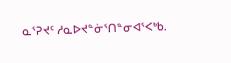ᓇᕐᕈᔪᑦ ᓱᓇᐅᔪᓐᓃᕐᑎᓐᓂᐊᕐᐸᒃᑲ.